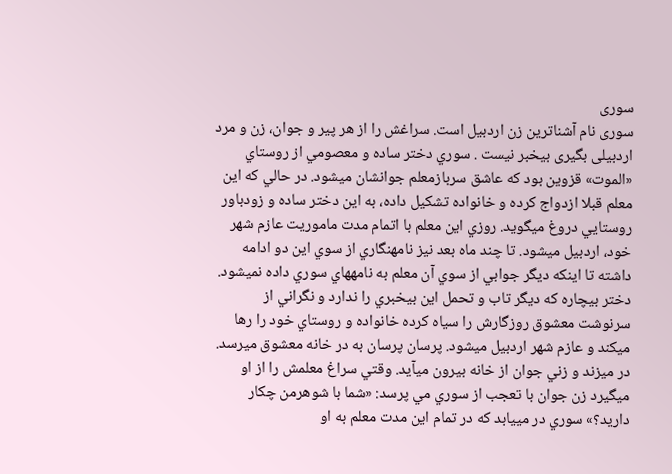سوری
سوری نام آشناترین زن اردبیل است. سراغش را از هر پیر و جوان، زن و مرد اردبیلی بگیری بیخبر نیست . سوري دختر ساده و معصومي از روستاي «الموت» قزوين بود كه عاشق سربازمعلم جوانشان ميشود. در حالي كه اين معلم قبلا ازدواج كرده و خانواده تشكيل داده، به اين دختر ساده و زودباور روستايي دروغ ميگويد. روزي اين معلم با اتمام مدت ماموريت عازم شهر خود، اردبيل ميشود. تا چند ماه بعد نيز نامهنگاري از سوي اين دو ادامه داشته تا اينكه ديگر جوابي از سوي آن معلم به نامههاي سوري داده نميشود. دختر بيچاره كه ديگر تاب و تحمل اين بيخبري را ندارد و نگراني از سرنوشت معشوق روزگارش را سياه كرده خانواده و روستاي خود را رها ميكند و عازم شهر اردبيل ميشود. پرسان پرسان به در خانه معشوق ميرسد. در ميزند و زني جوان از خانه بيرون ميآيد. وقتي سراغ معلمش را از او ميگيرد زن جوان با تعجب از سوري مي پرسد: «شما با شوهرمن چكار داريد؟» سوري در مييابد كه در تمام اين مدت معلم به او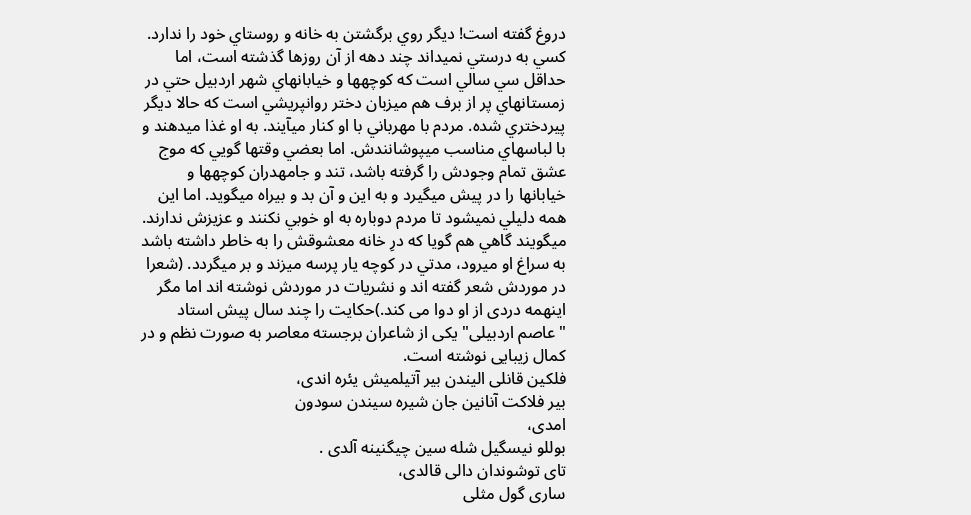دروغ گفته است! ديگر روي برگشتن به خانه و روستاي خود را ندارد. كسي به درستي نميداند چند دهه از آن روزها گذشته است، اما حداقل سي سالي است كه كوچهها و خيابانهاي شهر اردبيل حتي در زمستانهاي پر از برف هم ميزبان دختر روانپريشي است كه حالا ديگر پيردختري شده. مردم با مهرباني با او كنار ميآيند. به او غذا ميدهند و با لباسهاي مناسب ميپوشانندش. اما بعضي وقتها گويي كه موج عشق تمام وجودش را گرفته باشد، تند و جامهدران كوچهها و خيابانها را در پيش ميگيرد و به اين و آن بد و بيراه ميگويد. اما اين همه دليلي نميشود تا مردم دوباره به او خوبي نكنند و عزيزش ندارند. ميگويند گاهي هم گويا كه درِ خانه معشوقش را به خاطر داشته باشد به سراغ او ميرود، مدتي در كوچه يار پرسه ميزند و بر ميگردد. (شعرا در موردش شعر گفته اند و نشریات در موردش نوشته اند اما مگر اینهمه دردی از او دوا می کند.)حکایت را چند سال پیش استاد "عاصم اردبیلی" یکی از شاعران برجسته معاصر به صورت نظم و در کمال زیبایی نوشته است.
فلکین قانلی الیندن بیر آتیلمیش یئره اندی،
بیر فلاکت آنانین جان شیره سیندن سودون
امدی،
بوللو نیسگیل شله سین چیگنینه آلدی .
تای توشوندان دالی قالدی،
ساری گول مثلی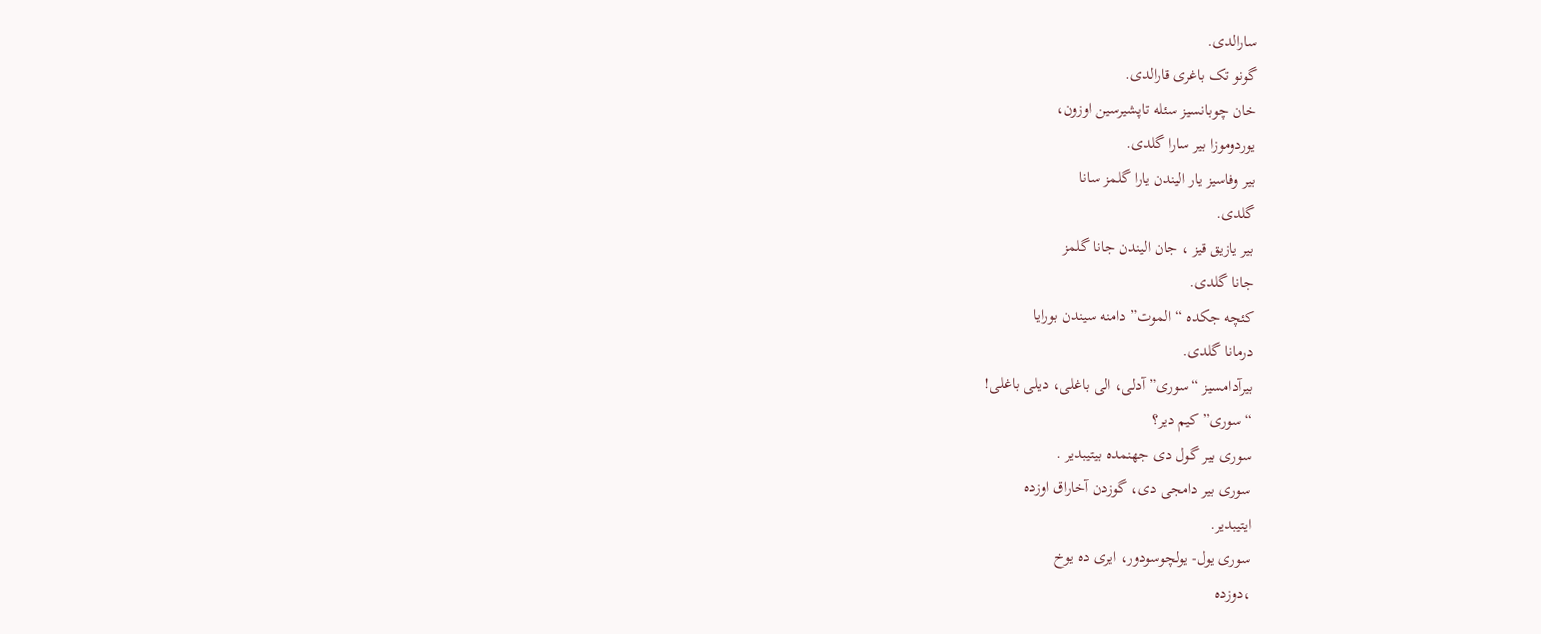سارالدی.
گونو تک باغری قارالدی.
خان چوبانسیز سئله تاپشیرسین اوزون،
یوردوموزا بیر سارا گلدی.
بیر وفاسیز یار الیندن یارا گلمز سانا
گلدی.
بیر یازیق قیز ، جان الیندن جانا گلمز
جانا گلدی.
کئچه جکده “الموت” دامنه سیندن بورایا
درمانا گلدی.
بیرآدامسیز “سوری” آدلی، الی باغلی، دیلی باغلی!
“سوری” کیم دیر؟
سوری بیر گول دی جهنمده بیتیبدیر .
سوری بیر دامجی دی، گوزدن آخاراق اوزده
ایتیبدیر.
سوری یول- یولچوسودور، ایری ده یوخ
،دوزده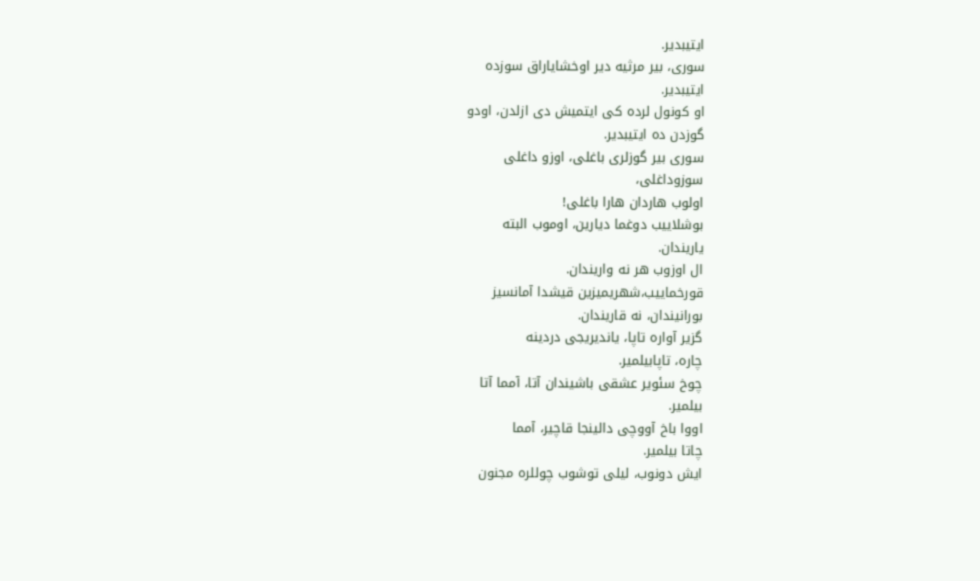ایتیبدیر.
سوری، بیر مرثیه دیر اوخشایاراق سوزده
ایتیبدیر.
او کونول لرده کی ایتمیش دی ازلدن، اودو
گوزدن ده ایتیبدیر.
سوری بیر گوزلری باغلی، اوزو داغلی
سوزوداغلی،
اولوب هاردان هارا باغلی!
بوشلاییب دوغما دیارین، اوموب البته
یاریندان.
ال اوزوب هر نه واریندان.
قورخماییب،شهریمیزین قیشدا آمانسیز
بورانیندان، نه قاریندان.
گزیر آواره تاپا، یاندیریجی دردینه
چاره، تاپابیلمیر.
چوخ سئویر عشقی باشیندان آتا، آمما آتا
بیلمیر.
اووا باخ آووچی دالینجا قاچیر، آمما
چاتا بیلمیر.
ایش دونوب، لیلی توشوب چوللره مجنون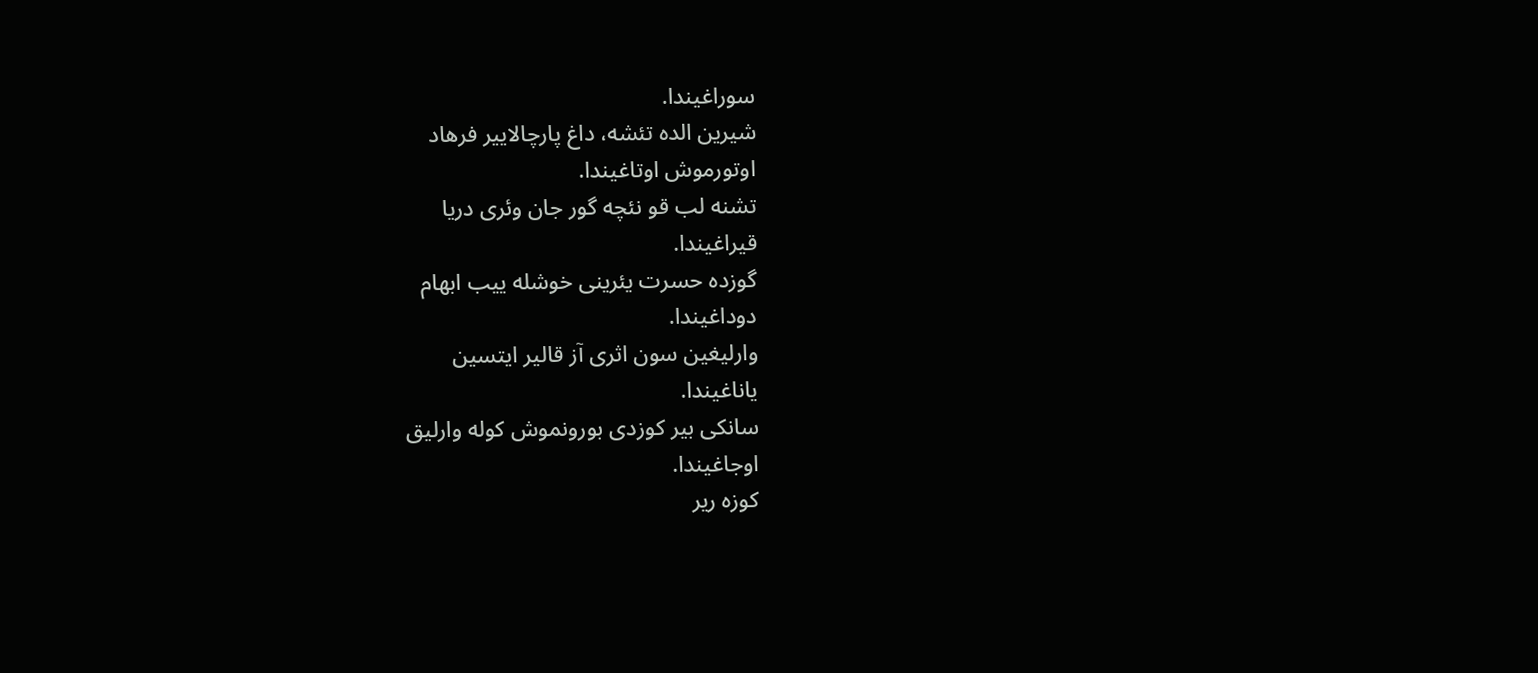سوراغیندا.
شیرین الده تئشه، داغ پارچالاییر فرهاد
اوتورموش اوتاغیندا.
تشنه لب قو نئچه گور جان وئری دریا
قیراغیندا.
گوزده حسرت یئرینی خوشله ییب ابهام
دوداغیندا.
وارلیغین سون اثری آز قالیر ایتسین
یاناغیندا.
سانکی بیر کوزدی بورونموش کوله وارلیق
اوجاغیندا.
کوزه ریر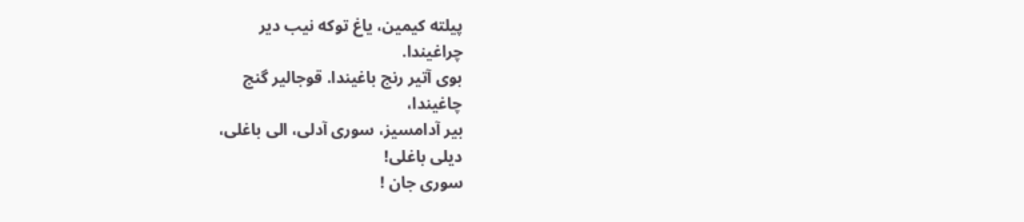پیلته کیمین، یاغ توکه نیب دیر
چراغیندا.
بوی آتیر رنج باغیندا. قوجالیر گنج
چاغیندا،
بیر آدامسیز، سوری آدلی، الی باغلی،
دیلی باغلی!
سوری جان !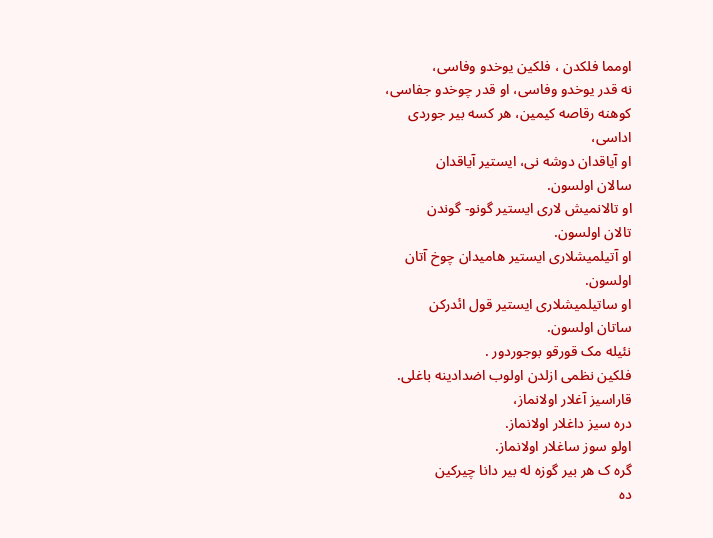اومما فلکدن ، فلکین یوخدو وفاسی،
نه قدر یوخدو وفاسی، او قدر چوخدو جفاسی،
کوهنه رقاصه کیمین، هر کسه بیر جوردی
اداسی،
او آیاقدان دوشه نی، ایستیر آیاقدان
سالان اولسون.
او تالانمیش لاری ایستیر گونو- گوندن
تالان اولسون.
او آتیلمیشلاری ایستیر هامیدان چوخ آتان
اولسون.
او ساتیلمیشلاری ایستیر قول ائدرکن
ساتان اولسون.
نئیله مک قورقو بوجوردور .
فلکین نظمی ازلدن اولوب اضدادینه باغلی.
قاراسیز آغلار اولانماز،
دره سیز داغلار اولانماز.
اولو سوز ساغلار اولانماز.
گره ک هر بیر گوزه له بیر دانا چیرکین
ده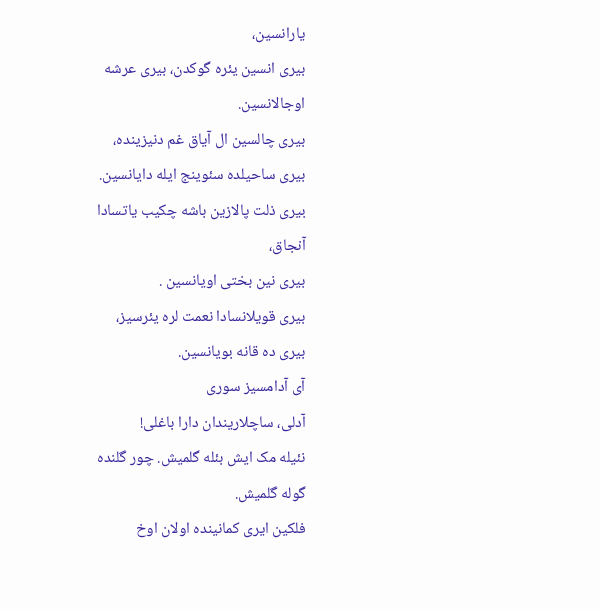یارانسین،
بیری انسین یئره گوکدن، بیری عرشه
اوجالانسین.
بیری چالسین ال آیاق غم دنیزینده،
بیری ساحیلده سئوینج ایله دایانسین.
بیری ذلت پالازین باشه چکیب یاتسادا
آنجاق،
بیری نین بختی اویانسین .
بیری قویلانسادا نعمت لره یئرسیز،
بیری ده قانه بویانسین.
آی آدامسیز سوری
آدلی، ساچلاریندان دارا باغلی!
نئیله مک ایش بئله گلمیش. چور گلنده
گوله گلمیش.
فلکین ایری کمانینده اولان اوخ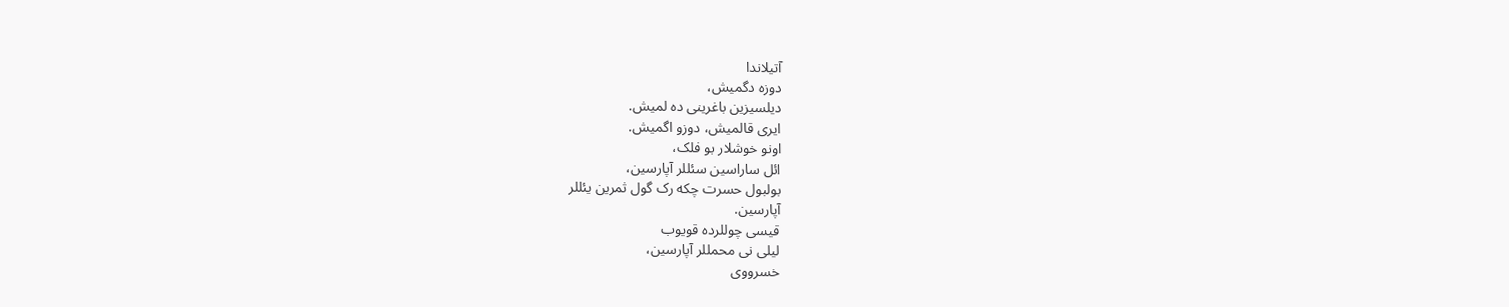آتیلاندا
دوزه دگمیش،
دیلسیزین باغرینی ده لمیش.
ایری قالمیش، دوزو اگمیش.
اونو خوشلار بو فلک،
ائل ساراسین سئللر آپارسین،
بولبول حسرت چکه رک گول ثمرین یئللر
آپارسین.
قیسی چوللرده قویوب
لیلی نی محمللر آپارسین،
خسرووی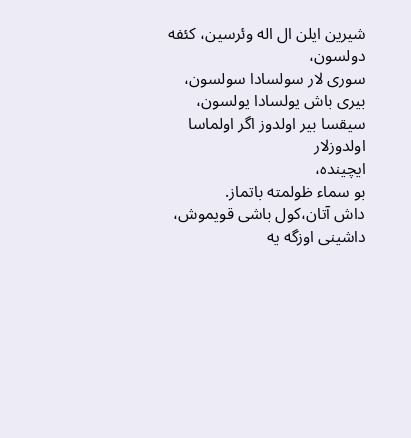شیرین ایلن ال اله وئرسین، کئفه
دولسون،
سوری لار سولسادا سولسون،
بیری باش یولسادا یولسون،
سیقسا بیر اولدوز اگر اولماسا اولدوزلار
ایچینده،
بو سماء ظولمته باتماز.
داش آتان،کول باشی قویموش،
داشینی اوزگه یه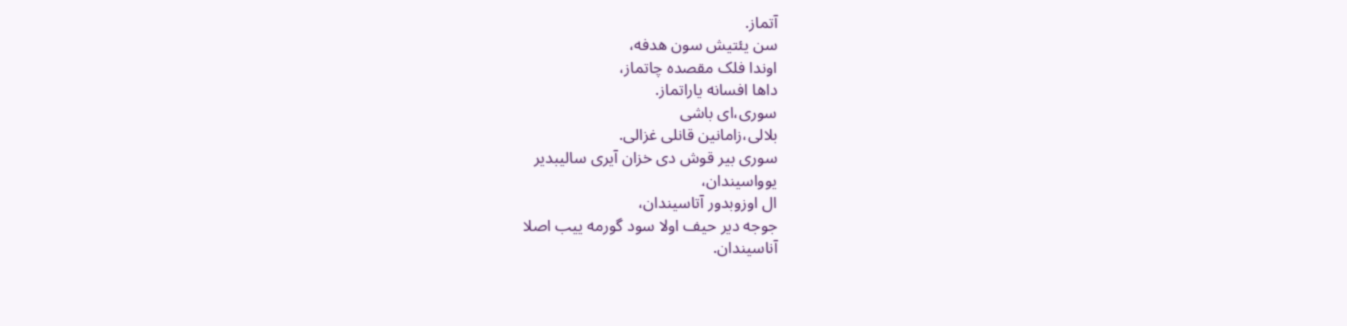آتماز.
سن یئتیش سون هدفه،
اوندا فلک مقصده چاتماز،
داها افسانه یاراتماز.
سوری،ای باشی
بلالی،زامانین قانلی غزالی.
سوری بیر قوش دی خزان آیری سالیبدیر
یوواسیندان،
ال اوزوبدور آتاسیندان،
جوجه دیر حیف اولا سود گورمه ییب اصلا
آناسیندان.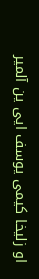او زلیخا کیمی یوسف ایی ین آلمیر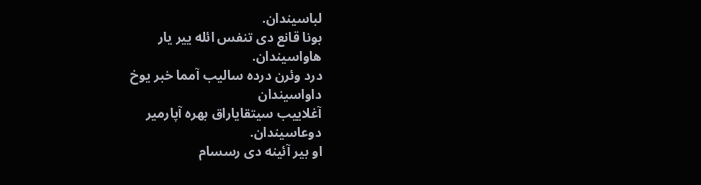لباسیندان.
بونا قانع دی تنفس ائله ییر یار
هاواسیندان.
درد وئرن درده سالیب آمما خبر یوخ
داواسیندان
آغلاییب سیتقایاراق بهره آپارمیر
دوعاسیندان.
او بیر آئینه دی رسسام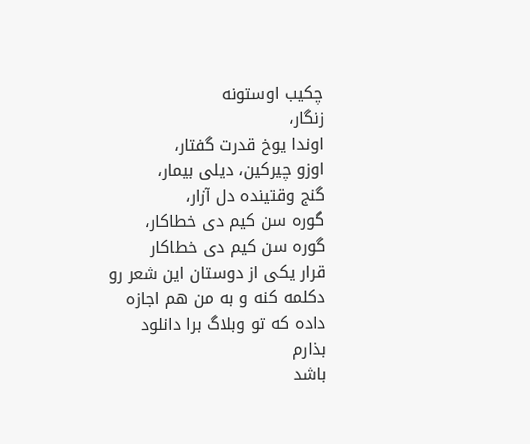چکیب اوستونه
زنگار،
اوندا یوخ قدرت گفتار،
اوزو چیرکین، دیلی بیمار،
گنج وقتینده دل آزار،
گوره سن کیم دی خطاکار،
گوره سن کیم دی خطاکار
قرار یکی از دوستان این شعر رو دکلمه کنه و به من هم اجازه داده که تو وبلاگ برا دانلود بذارم
باشد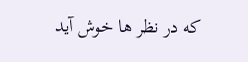که در نظر ها خوش آید